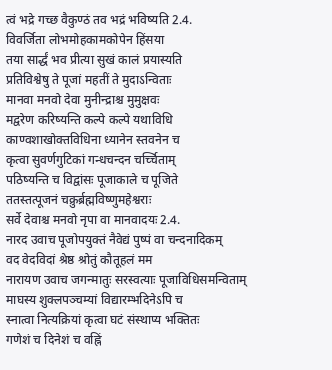त्वं भद्रे गच्छ वैकुण्ठं तव भद्रं भविष्यति 2.4.
विवर्जिता लोभमोहकामकोपेन हिंसया
तया सार्द्धं भव प्रीत्या सुखं कालं प्रयास्यति
प्रतिविश्वेषु ते पूजां महतीं ते मुदाऽन्विताः
मानवा मनवो देवा मुनीन्द्राश्च मुमुक्षवः
मद्वरेण करिष्यन्ति कल्पे कल्पे यथाविधि
काण्वशाखोक्तविधिना ध्यानेन स्तवनेन च
कृत्वा सुवर्णगुटिकां गन्धचन्दन चर्च्चिताम्
पठिष्यन्ति च विद्वांसः पूजाकाले च पूजिते
ततस्तत्पूजनं चक्रुर्ब्रह्मविष्णुमहेश्वराः
सर्वे देवाश्च मनवो नृपा वा मानवादयः 2.4.
नारद उवाच पूजोपयुक्तं नैवेद्यं पुष्पं वा चन्दनादिकम्
वद वेदविदां श्रेष्ठ श्रोतुं कौतूहलं मम
नारायण उवाच जगन्मातुः सरस्वत्याः पूजाविधिसमन्विताम्
माघस्य शुक्लपञ्चम्यां विद्यारम्भदिनेऽपि च
स्नात्वा नित्यक्रियां कृत्वा घटं संस्थाप्य भक्तितः
गणेशं च दिनेशं च वह्निं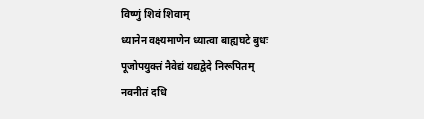विष्णुं शिवं शिवाम्
ध्यानेन वक्ष्यमाणेन ध्यात्वा बाह्यघटे बुधः
पूजोपयुक्तं नैवेद्यं यद्यद्वेदे निरूपितम्
नवनीतं दधि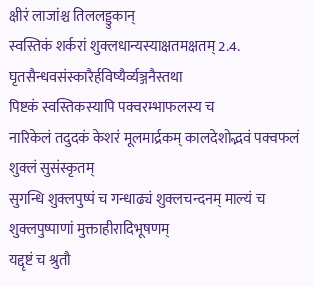क्षीरं लाजांश्च तिललड्डुकान्
स्वस्तिकं शर्करां शुक्लधान्यस्याक्षतमक्षतम् 2.4.
घृतसैन्धवसंस्कारैर्हविष्यैर्व्यञ्जनैस्तथा
पिष्टकं स्वस्तिकस्यापि पक्वरम्भाफलस्य च
नारिकेलं तदुदकं केशरं मूलमार्द्रकम् कालदेशोद्भवं पक्वफलं शुक्लं सुसंस्कृतम्
सुगन्धि शुक्लपुष्पं च गन्धाढ्यं शुक्लचन्दनम् माल्यं च शुक्लपुष्पाणां मुक्ताहीरादिभूषणम्
यद्दृष्टं च श्रुतौ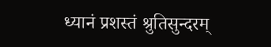ध्यानं प्रशस्तं श्रुतिसुन्दरम्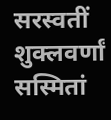सरस्वतीं शुक्लवर्णां सस्मितां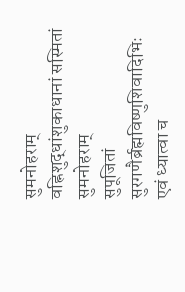सुमनोहराम्
वह्निशुद्धांशुकाधानां सस्मितां सुमनोहराम्
सुपूजितां सुरगणैर्ब्रह्मविष्णुशिवादिभिः
एवं ध्यात्वा च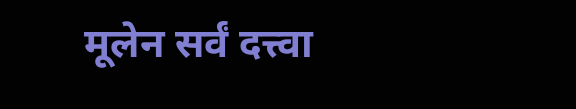मूलेन सर्वं दत्त्वा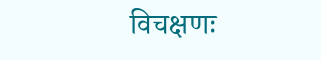विचक्षणः